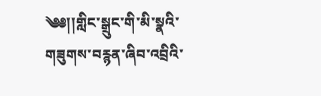༄༅།།གླིང་སྒྲུང་གི་མི་སྣའི་གཟུགས་བརྙན་ཞིབ་འབྲིའི་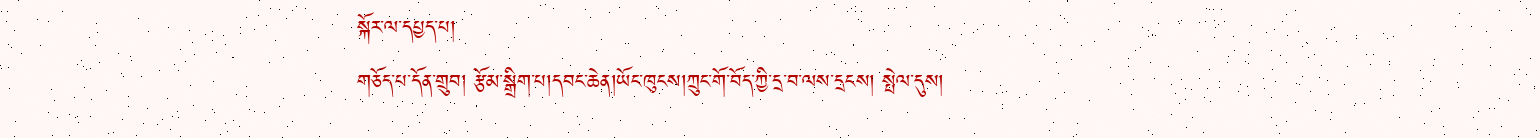སྐོར་ལ་དཔྱད་པ།
གཅོད་པ་དོན་གྲུབ། རྩོམ་སྒྲིག་པ།དབང་ཆེན།ཡོང་ཁུངས།ཀྲུང་གོ་བོད་ཀྱི་དྲ་བ་ལས་དྲངས། སྤེལ་དུས།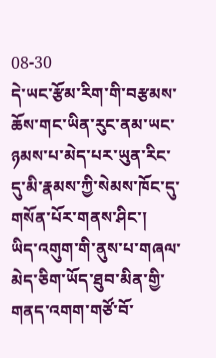08-30
དེ་ཡང་རྩོམ་རིག་གི་བརྩམས་ཆོས་གང་ཡིན་རུང་ནམ་ཡང་ཉམས་པ་མེད་པར་ཡུན་རིང་དུ་མི་རྣམས་ཀྱི་སེམས་ཁོང་དུ་གསོན་པོར་གནས་ཤིང་།   ཡིད་འགུག་གི་ནུས་པ་གཞལ་མེད་ཅིག་ཡོད་ཐུབ་མིན་གྱི་གནད་འགག་གཙོ་བོ་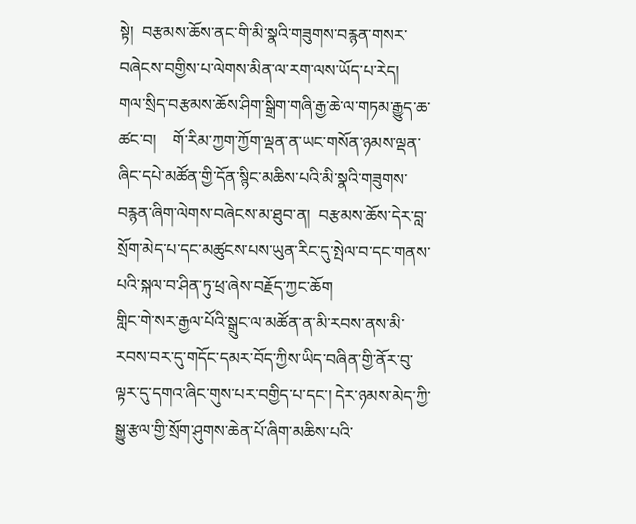སྟེ།  བརྩམས་ཆོས་ནང་གི་མི་སྣའི་གཟུགས་བརྙན་གསར་བཞེངས་བགྱིས་པ་ལེགས་མིན་ལ་རག་ལས་ཡོད་པ་རེད།    གལ་སྲིད་བརྩམས་ཆོས་ཤིག་སྒྲིག་གཞི་རྒྱ་ཆེ་ལ་གཏམ་རྒྱུད་ཆ་ཚང་བ།    གོ་རིམ་ཀྱག་ཀྱོག་ལྡན་ན་ཡང་གསོན་ཉམས་ལྡན་ཞིང་དཔེ་མཚོན་གྱི་དོན་སྙིང་མཆིས་པའི་མི་སྣའི་གཟུགས་བརྙན་ཞིག་ལེགས་བཞེངས་མ་ཐུབ་ན།  བརྩམས་ཆོས་དེར་བླ་སྲོག་མེད་པ་དང་མཚུངས་པས་ཡུན་རིང་དུ་སྤེལ་བ་དང་གནས་པའི་སྐལ་བ་ཤིན་ཏུ་ཕྲ་ཞེས་བརྗོད་ཀྱང་ཆོག
གླིང་གེ་སར་རྒྱལ་པོའི་སྒྲུང་ལ་མཚོན་ན་མི་རབས་ནས་མི་རབས་བར་དུ་གདོང་དམར་བོད་ཀྱིས་ཡིད་བཞིན་གྱི་ནོར་བུ་ལྟར་དུ་དགའ་ཞིང་གུས་པར་བགྱིད་པ་དང་། དེར་ཉམས་མེད་ཀྱི་སྒྱུ་རྩལ་གྱི་སྲོག་ཤུགས་ཆེན་པོ་ཞིག་མཆིས་པའི་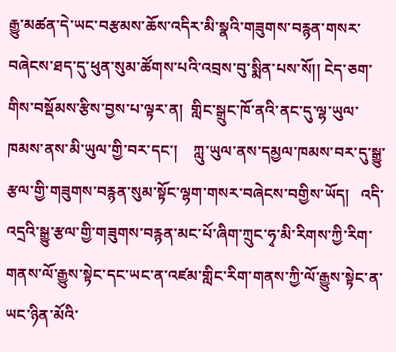རྒྱུ་མཚན་དེ་ཡང་བརྩམས་ཆོས་འདིར་མི་སྣའི་གཟུགས་བརྙན་གསར་བཞེངས་ཐད་དུ་ཕུན་སུམ་ཚོགས་པའི་འབྲས་བུ་སྨིན་པས་སོ།། ངེད་ཅག་གིས་བསྡོམས་རྩིས་བྱས་པ་ལྟར་ན།  གླིང་སྒྲུང་ཁོ་ནའི་ནང་དུ་ལྷ་ཡུལ་ཁམས་ནས་མི་ཡུལ་གྱི་བར་དང་།    ཀླུ་ཡུལ་ནས་དམྱལ་ཁམས་བར་དུ་སྒྱུ་རྩལ་གྱི་གཟུགས་བརྙན་སུམ་སྟོང་ལྷག་གསར་བཞེངས་བགྱིས་ཡོད།   འདི་འདྲའི་སྒྱུ་རྩལ་གྱི་གཟུགས་བརྙན་མང་པོ་ཞིག་ཀྲུང་ཧྭ་མི་རིགས་ཀྱི་རིག་གནས་ལོ་རྒྱུས་སྟེང་དང་ཡང་ན་འཛམ་གླིང་རིག་གནས་ཀྱི་ལོ་རྒྱུས་སྟེང་ན་ཡང་ཉིན་མོའི་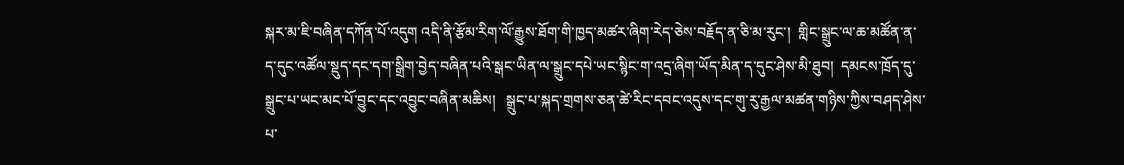སྐར་མ་ཇི་བཞིན་དཀོན་པོ་འདུག འདི་ནི་རྩོམ་རིག་ལོ་རྒྱུས་ཐོག་གི་ཁྱད་མཚར་ཞིག་རེད་ཅེས་བརྗོད་ན་ཅི་མ་རུང་།  གླིང་སྒྲུང་ལ་ཆ་མཚོན་ན་ད་དུང་འཚོལ་སྡུད་དང་དག་སྒྲིག་བྱེད་བཞིན་པའི་སྒང་ཡིན་ལ་སྒྲུང་དཔེ་ཡང་སྙིང་ག་འདྲ་ཞིག་ཡོད་མིན་ད་དུང་ཤེས་མི་ཐུབ།  དམངས་ཁྲོད་དུ་སྒྲུང་པ་ཡང་མང་པོ་བྱུང་དང་འབྱུང་བཞིན་མཆིས།   སྒྲུང་པ་སྐད་གྲགས་ཅན་ཚེ་རིང་དབང་འདུས་དང་གུ་རུ་རྒྱལ་མཚན་གཉིས་ཀྱིས་བཤད་ཤེས་པ་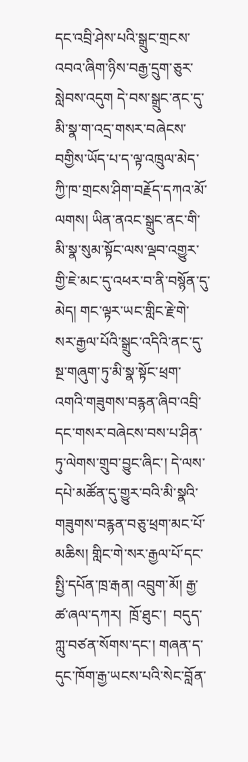དང་འབྲི་ཤེས་པའི་སྒྲུང་གྲངས་འབའ་ཞིག་ཉིས་བརྒྱ་དྲུག་ཅུར་སླེབས་འདུག དེ་བས་སྒྲུང་ནང་དུ་མི་སྣ་ག་འདྲ་གསར་བཞེངས་བགྱིས་ཡོད་པ་ད་ལྟ་འཁྲུལ་མེད་ཀྱི་ཁ་གྲངས་ཤིག་བརྗོད་དཀའ་མོ་ལགས། ཡིན་ནའང་སྒྲུང་ནང་གི་མི་སྣ་སུམ་སྟོང་ལས་ལྡབ་འགྱུར་གྱི་ཇེ་མང་དུ་འཕར་བ་ནི་བསྙོན་དུ་མེད། གང་ལྟར་ཡང་གླིང་རྗེ་གེ་སར་རྒྱལ་པོའི་སྒྲུང་འདིའི་ནང་དུ་སྔ་གཞུག་ཏུ་མི་སྣ་སྟོང་ཕྲག་འགའི་གཟུགས་བརྙན་ཞིབ་འབྲི་དང་གསར་བཞེངས་བས་པ་ཤིན་ཏུ་ལེགས་གྲུབ་བྱུང་ཞིང་། དེ་ལས་དཔེ་མཚོན་དུ་གྱུར་བའི་མི་སྣའི་གཟུགས་བརྙན་བཅུ་ཕྲག་མང་པོ་མཆིས། གླིང་གེ་སར་རྒྱལ་པོ་དང་སྤྱི་དཔོན་ཁྲ་རྒན། འབྲུག་མོ། རྒྱ་ཚ་ཞལ་དཀར།  ཁྲོ་ཐུང་།  བདུད་ཀླུ་བཙན་སོགས་དང་། གཞན་ད་དུང་ཁོག་རྒྱ་ཡངས་པའི་སེང་བློན་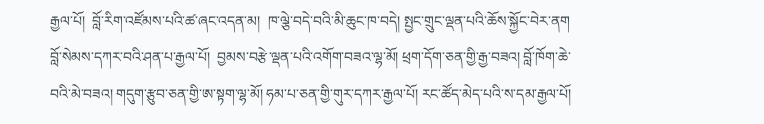རྒྱལ་པོ།  བློ་རིག་འཛོམས་པའི་ཚ་ཞང་འདན་མ།  ཁ་ལྕེ་བདེ་བའི་མི་ཆུང་ཁ་བདེ། སྤྱང་གྲུང་ལྡན་པའི་ཆོས་སྐྱོང་བེར་ནག བློ་སེམས་དཀར་བའི་ཤན་པ་རྒྱལ་པོ།  བྱམས་བརྩེ་ལྡན་པའི་འགོག་བཟའ་ལྷ་མོ། ཕྲག་དོག་ཅན་གྱི་རྒྱ་བཟའ། བློ་ཁོག་ཆེ་བའི་མེ་བཟའ། གདུག་རྩུབ་ཅན་གྱི་ཨ་སྟག་ལྷ་མོ། ཧམ་པ་ཅན་གྱི་གུར་དཀར་རྒྱལ་པོ། རང་ཚོད་མེད་པའི་ས་དམ་རྒྱལ་པོ།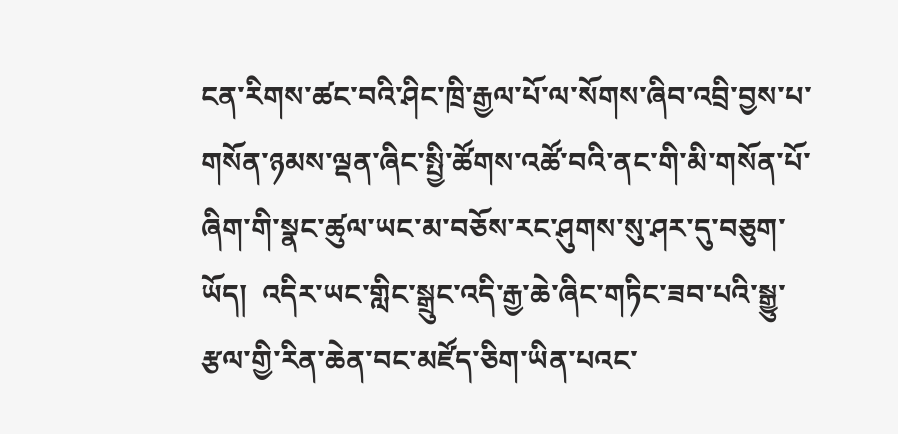ངན་རིགས་ཚང་བའི་ཤིང་ཁྲི་རྒྱལ་པོ་ལ་སོགས་ཞིབ་འབྲི་བྱས་པ་གསོན་ཉམས་ལྡན་ཞིང་སྤྱི་ཚོགས་འཚོ་བའི་ནང་གི་མི་གསོན་པོ་ཞིག་གི་སྣང་ཚུལ་ཡང་མ་བཅོས་རང་ཤུགས་སུ་ཤར་དུ་བཅུག་ཡོད།  འདིར་ཡང་གླིང་སྒྲུང་འདི་རྒྱ་ཆེ་ཞིང་གཏིང་ཟབ་པའི་སྒྱུ་རྩལ་གྱི་རིན་ཆེན་བང་མཛོད་ཅིག་ཡིན་པའང་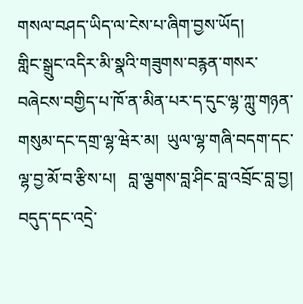གསལ་བཤད་ཡིད་ལ་ངེས་པ་ཞིག་བྱས་ཡོད།
གླིང་སྒྲུང་འདིར་མི་སྣའི་གཟུགས་བརྙན་གསར་བཞེངས་བགྱིད་པ་ཁོ་ན་མིན་པར་ད་དུང་ལྷ་ཀླུ་གཉན་གསུམ་དང་དགྲ་ལྷ་ཝེར་མ།  ཡུལ་ལྷ་གཞི་བདག་དང་ལྷ་བྱ་མོ་བ་རྩིས་པ།   བླ་ལྕགས་བླ་ཤིང་བླ་འབྲོང་བླ་བྱ། བདུད་དང་འདྲེ་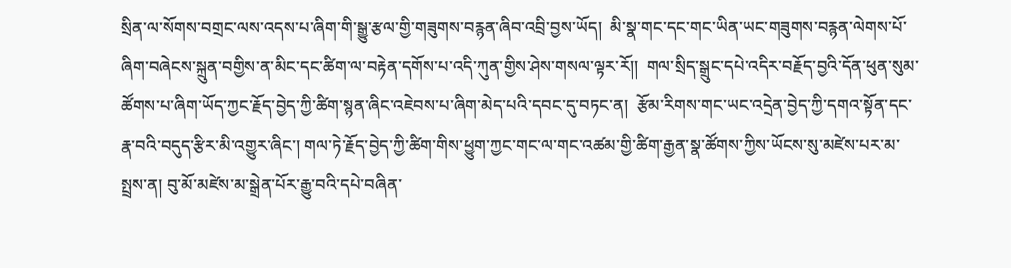སྲིན་ལ་སོགས་བགྲང་ལས་འདས་པ་ཞིག་གི་སྒྱུ་རྩལ་གྱི་གཟུགས་བརྙན་ཞིབ་འབྲི་བྱས་ཡོད།  མི་སྣ་གང་དང་གང་ཡིན་ཡང་གཟུགས་བརྙན་ལེགས་པོ་ཞིག་བཞེངས་སྐྲུན་བགྱིས་ན་མིང་དང་ཚིག་ལ་བརྟེན་དགོས་པ་འདི་ཀུན་གྱིས་ཤེས་གསལ་ལྟར་རོ།།  གལ་སྲིད་སྒྲུང་དཔེ་འདིར་བརྗོད་བྱའི་དོན་ཕུན་སུམ་ཚོགས་པ་ཞིག་ཡོད་ཀྱང་རྗོད་བྱེད་ཀྱི་ཚིག་སྙན་ཞིང་འཇེབས་པ་ཞིག་མེད་པའི་དབང་དུ་བཏང་ན།  རྩོམ་རིགས་གང་ཡང་འདྲེན་བྱེད་ཀྱི་དགའ་སྟོན་དང་རྣ་བའི་བདུད་རྩིར་མི་འགྱུར་ཞིང་། གལ་ཏེ་རྗོད་བྱེད་ཀྱི་ཚིག་གིས་ཕྱུག་ཀྱང་གང་ལ་གང་འཚམ་གྱི་ཚིག་རྒྱན་སྣ་ཚོགས་ཀྱིས་ཡོངས་སུ་མཛེས་པར་མ་སྤྲས་ན། བུ་མོ་མཛེས་མ་སྒྲེན་པོར་རྒྱུ་བའི་དཔེ་བཞིན་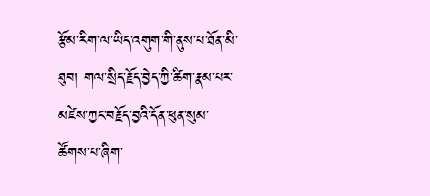རྩོམ་རིག་ལ་ཡིད་འགུག་གི་ནུས་པ་ཐོན་མི་ཐུབ། གལ་སྲིད་རྗོད་བྱེད་ཀྱི་ཚིག་རྣམ་པར་མཛེས་ཀྱང་བརྗོད་བྱའི་དོན་ཕུན་སུམ་ཚོགས་པ་ཞིག་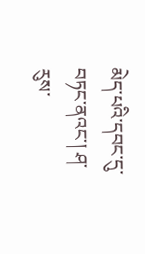མེད་པའི་དབང་དུ་བཏང་ནའང་། ཤ་རུས་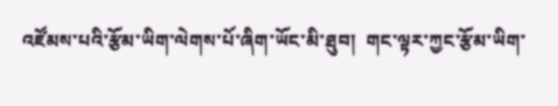འཛོམས་པའི་རྩོམ་ཡིག་ལེགས་པོ་ཞིག་ཡོང་མི་ཐུབ།  གང་ལྟར་ཀྱང་རྩོམ་ཡིག་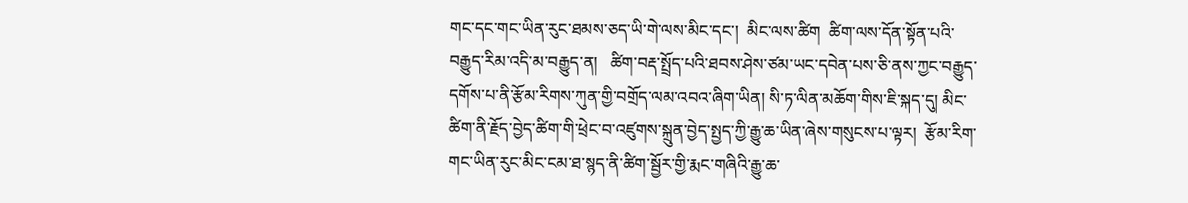གང་དང་གང་ཡིན་རུང་ཐམས་ཅད་ཡི་གེ་ལས་མིང་དང་།  མིང་ལས་ཚིག  ཚིག་ལས་དོན་སྟོན་པའི་བརྒྱུད་རིམ་འདི་མ་བརྒྱུད་ན།   ཚིག་བརྡ་སྤྲོད་པའི་ཐབས་ཤེས་ཙམ་ཡང་དབེན་པས་ཅི་ནས་ཀྱང་བརྒྱུད་དགོས་པ་ནི་རྩོམ་རིགས་ཀུན་གྱི་བགྲོད་ལམ་འབའ་ཞིག་ཡིན། སི་ཏ་ལིན་མཆོག་གིས་ཇི་སྐད་དུ། མིང་ཚིག་ནི་རྗོད་བྱེད་ཚིག་གི་ཕྲེང་བ་འཛུགས་སྐྲུན་བྱེད་སྤྱད་ཀྱི་རྒྱུ་ཆ་ཡིན་ཞེས་གསུངས་པ་ལྟར།  རྩོམ་རིག་གང་ཡིན་རུང་མིང་ངམ་ཐ་སྙད་ནི་ཚིག་སྦྱོར་གྱི་རྨང་གཞིའི་རྒྱུ་ཆ་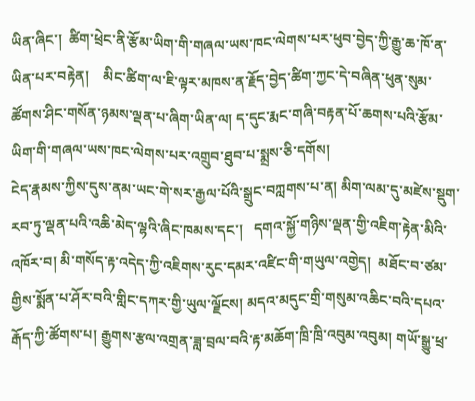ཡིན་ཞིང་།  ཚིག་ཕྲེང་ནི་རྩོམ་ཡིག་གི་གཞལ་ཡས་ཁང་ལེགས་པར་ཕུབ་བྱེད་ཀྱི་རྒྱུ་ཆ་ཁོ་ན་ཡིན་པར་བརྟེན།    མིང་ཚིག་ལ་ཇི་ལྟར་མཁས་ན་རྗོད་བྱེད་ཚིག་ཀྱང་དེ་བཞིན་ཕུན་སུམ་ཚོགས་ཤིང་གསོན་ཉམས་ལྡན་པ་ཞིག་ཡིན་ལ། ད་དུང་རྨང་གཞི་བརྟན་པོ་ཆགས་པའི་རྩོམ་ཡིག་གི་གཞལ་ཡས་ཁང་ལེགས་པར་འགྲུབ་ཐུབ་པ་སྨྲས་ཅི་དགོས།
ངེད་རྣམས་ཀྱིས་དུས་ནམ་ཡང་གེ་སར་རྒྱལ་པོའི་སྒྲུང་བཀླགས་པ་ན། མིག་ལམ་དུ་མཛེས་སྡུག་རབ་ཏུ་ལྡན་པའི་འཆི་མེད་ལྷའི་ཞིང་ཁམས་དང་།   དགའ་སྐྱོ་གཉིས་ལྡན་གྱི་འཇིག་རྟེན་མིའི་འཁོར་བ། མི་གསོད་རྟ་འདེད་ཀྱི་འཇིགས་རུང་དམར་འཛིང་གི་གཡུལ་འགྱེད།  མཐོང་བ་ཙམ་གྱིས་སྨོན་པ་ཤོར་བའི་གླིང་དཀར་གྱི་ཡུལ་ལྗོངས། མདའ་མདུང་གྲི་གསུམ་འཆིང་བའི་དཔའ་རྒོད་ཀྱི་ཚོགས་པ། རྒྱུགས་རྩལ་འགྲན་ཟླ་བྲལ་བའི་རྟ་མཆོག་ཁྲི་ཁྲི་འབུམ་འབུམ། གཡོ་སྒྱུ་ཕྲ་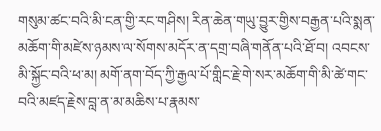གསུམ་ཚང་བའི་མི་ངན་གྱི་རང་གཤིས། རིན་ཆེན་གཡུ་བྱུར་གྱིས་བརྒྱན་པའི་སྨན་མཆོག་གི་མཛེས་ཉམས་ལ་སོགས་མདོར་ན་དགྲ་བཞི་གནོན་པའི་ཐོ་བ། འབངས་མི་སྐྱོང་བའི་ཕ་མ། མགོ་ནག་བོད་ཀྱི་རྒྱལ་པོ་གླིང་རྗེ་གེ་སར་མཆོག་གི་མི་ཚེ་གང་བའི་མཛད་རྗེས་བླ་ན་མ་མཆིས་པ་རྣམས་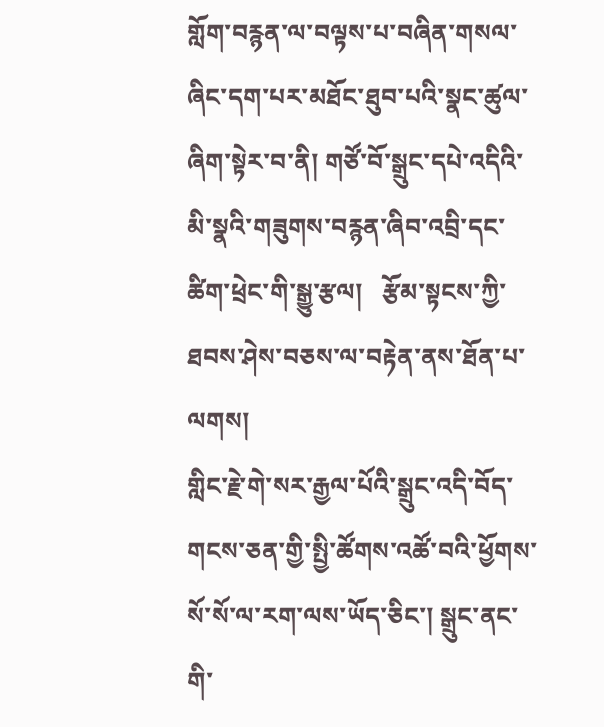གློག་བརྙན་ལ་བལྟས་པ་བཞིན་གསལ་ཞིང་དག་པར་མཐོང་ཐུབ་པའི་སྣང་ཚུལ་ཞིག་སྟེར་བ་ནི། གཙོ་བོ་སྒྲུང་དཔེ་འདིའི་མི་སྣའི་གཟུགས་བརྙན་ཞིབ་འབྲི་དང་ཚིག་ཕྲེང་གི་སྒྱུ་རྩལ།   རྩོམ་སྟངས་ཀྱི་ཐབས་ཤེས་བཅས་ལ་བརྟེན་ནས་ཐོན་པ་ལགས།
གླིང་རྗེ་གེ་སར་རྒྱལ་པོའི་སྒྲུང་འདི་བོད་གངས་ཅན་གྱི་སྤྱི་ཚོགས་འཚོ་བའི་ཕྱོགས་སོ་སོ་ལ་རག་ལས་ཡོད་ཅིང་། སྒྲུང་ནང་གི་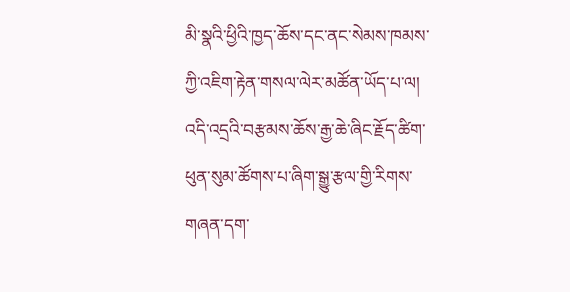མི་སྣའི་ཕྱིའི་ཁྱད་ཆོས་དང་ནང་སེམས་ཁམས་ཀྱི་འཇིག་རྟེན་གསལ་ལེར་མཚོན་ཡོད་པ་ལ།  འདི་འདྲའི་བརྩམས་ཆོས་རྒྱ་ཆེ་ཞིང་རྗོད་ཚིག་ཕུན་སུམ་ཚོགས་པ་ཞིག་སྒྱུ་རྩལ་གྱི་རིགས་གཞན་དག་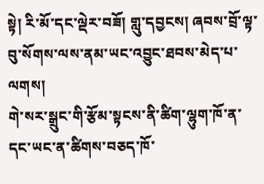སྟེ། རི་མོ་དང་ལྡེར་བཟོ། གླུ་དབྱངས། ཞབས་བྲོ་ལྟ་བུ་སོགས་ལས་ནམ་ཡང་འབྱུང་ཐབས་མེད་པ་ལགས།
གེ་སར་སྒྲུང་གི་རྩོམ་སྟངས་ནི་ཚིག་ལྷུག་ཁོ་ན་དང་ཡང་ན་ཚིགས་བཅད་ཁོ་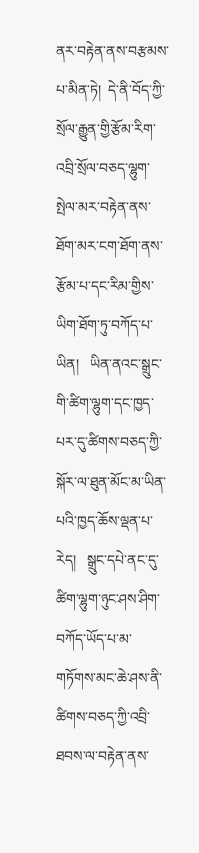ནར་བརྟེན་ནས་བརྩམས་པ་མིན་ཏེ།  དེ་ནི་བོད་ཀྱི་སྲོལ་རྒྱུན་གྱི་རྩོམ་རིག་འབྲི་སྲོལ་བཅད་ལྷུག་སྤེལ་མར་བརྟེན་ནས་ཐོག་མར་ངག་ཐོག་ནས་རྩོམ་པ་དང་རིམ་གྱིས་ཡིག་ཐོག་ཏུ་བཀོད་པ་ཡིན།   ཡིན་ནའང་སྒྲུང་གི་ཚིག་ལྷུག་དང་ཁྱད་པར་དུ་ཚིགས་བཅད་ཀྱི་སྐོར་ལ་ཐུན་མོང་མ་ཡིན་པའི་ཁྱད་ཆོས་ལྡན་པ་རེད།   སྒྲུང་དཔེ་ནང་དུ་ཚིག་ལྷུག་ཉུང་ཤས་ཤིག་བཀོད་ཡོད་པ་མ་གཏོགས་མང་ཆེ་ཤས་ནི་ཚིགས་བཅད་ཀྱི་འབྲི་ཐབས་ལ་བརྟེན་ནས་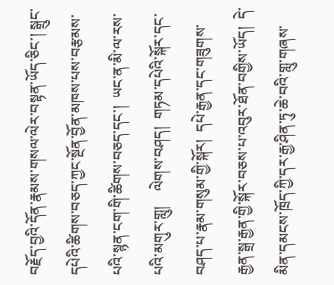བརྗོད་བྱའི་དོན་རྣམས་གསལ་ལེར་བསྟན་ཡོད་ཅིང་། སྒྲུང་དཔེའི་ཚིགས་བཅད་ཀྱང་སྔོན་བྱོན་མཁས་པས་བརྩམས་པའི་སྙན་ངག་གི་ཚིགས་བཅད་དང་།  ཡང་ན་མི་ལ་རས་པའི་མགུར་གླུ།    ལེགས་བཤད།  གཏམ་དཔེའི་སྐོར་དང་བཤད་པ་རྣམ་གསུམ་གྱི་སྐོར།  དཔེ་རྒྱན་དང་གཟུགས་རྒྱན་སྒྲ་རྒྱན་གྱི་སྐོར་བཅས་པ་འབུར་ཐོན་བགྱིས་ཡོད།  དེ་མིན་དམངས་ཁྲོད་ཀྱི་དར་རྒྱ་ཤིན་ཏུ་ཆེ་བའི་གླུ་གཞས་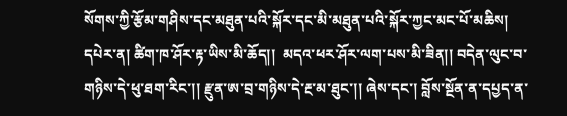སོགས་ཀྱི་རྩོམ་གཤིས་དང་མཐུན་པའི་སྐོར་དང་མི་མཐུན་པའི་སྐོར་ཀྱང་མང་པོ་མཆིས།   དཔེར་ན། ཚིག་ཁ་ཤོར་རྟ་ཡིས་མི་ཆོད།།  མདའ་ཕར་ཤོར་ལག་པས་མི་ཟིན།། བདེན་ལུང་བ་གཉིས་དེ་ཕུ་ཐག་རིང་།། རྫུན་ཨ་བྲ་གཉིས་དེ་རྔ་མ་ཐུང་།། ཞེས་དང་། བློས་སྔོན་ན་དཔྱད་ན་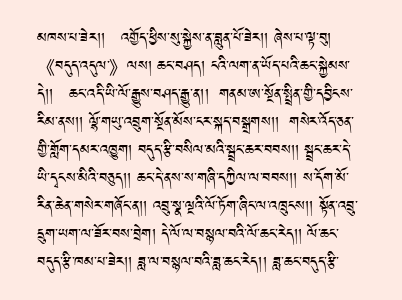མཁས་པ་ཟེར།།   འགྱོད་ཕྱིས་སུ་སྐྱེས་ན་བླུན་པོ་ཟེར།། ཞེས་པ་ལྟ་བུ།   《བདུད་འདུལ་》ལས། ཆང་བཤད། ངའི་ལག་ན་ཡོད་པའི་ཆང་སྐྱེམས་དེ།།   ཆང་འདི་ཡི་ལོ་རྒྱུས་བཤད་རྒྱུ་ན།།  གནམ་ཨ་སྔོན་སྤྲིན་གྱི་དབྱིངས་རིམ་ནས།། ལྷོ་གཡུ་འབྲུག་སྔོན་མོས་ངར་སྐད་བསྒྲགས།།  གསེར་འོད་ཅན་གྱི་གློག་དམར་འཁྱུག། བདུད་རྩི་བསིལ་མའི་སྦྲང་ཆར་བབས།། སྦྲང་ཆར་དེ་ཡི་དྭངས་མིའི་བཅུད།། ཆང་དེ་ནས་ས་གཞི་དཀྱིལ་ལ་བབས།། ས་དོག་མོ་རིན་ཆེན་གསེར་གཞོང་ན།། འབྲུ་སྣ་ལྔའི་ལོ་ཏོག་ཞིང་ལ་འཁྲུངས།། སྟོན་འབྲུ་དྲུག་ཡག་ལ་ཟོར་བས་བྲེག། དེ་ལོ་ལ་བསྙལ་བའི་ལོ་ཆང་རེད།། ལོ་ཆང་བདུད་རྩི་ཁམ་པ་ཟེར།། ཟླ་ལ་བསྙལ་བའི་ཟླ་ཆང་རེད།། ཟླ་ཆང་བདུད་རྩི་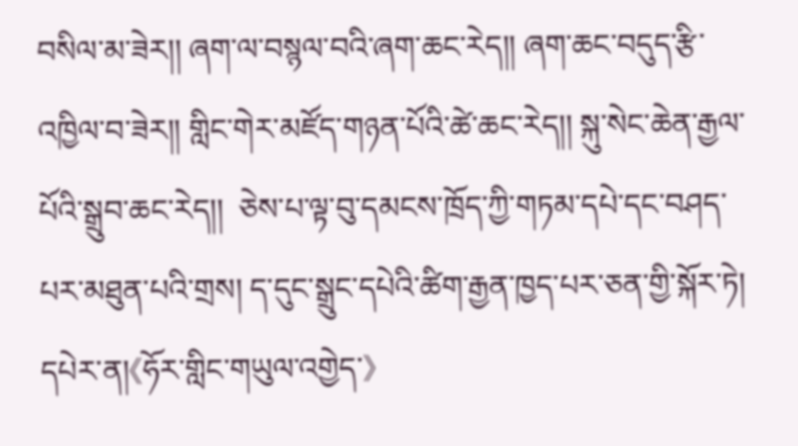བསིལ་མ་ཟེར།། ཞག་ལ་བསྙལ་བའི་ཞག་ཆང་རེད།། ཞག་ཆང་བདུད་རྩི་འཁྱིལ་བ་ཟེར།། གླིང་གེར་མཛོད་གཉན་པོའི་ཚེ་ཆང་རེད།། སྐུ་སེང་ཆེན་རྒྱལ་པོའི་སྒྲུབ་ཆང་རེད།།  ཅེས་པ་ལྟ་བུ་དམངས་ཁྲོད་ཀྱི་གཏམ་དཔེ་དང་བཤད་པར་མཐུན་པའི་གྲས། ད་དུང་སྒྲུང་དཔེའི་ཚིག་རྒྱན་ཁྱད་པར་ཅན་གྱི་སྐོར་ཏེ། དཔེར་ན།《ཧོར་གླིང་གཡུལ་འགྱེད་》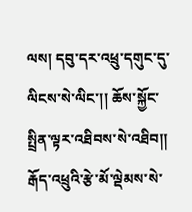ལས། དབུ་དར་འཕྲུ་དགུང་དུ་ལིངས་སེ་ལིང་།། ཆོས་སྐྱོང་སྤྲིན་ལྟར་འཐིབས་སེ་འཐིབ།། རྒོད་འཕྲུའི་རྩེ་མོ་ལྡེམས་སེ་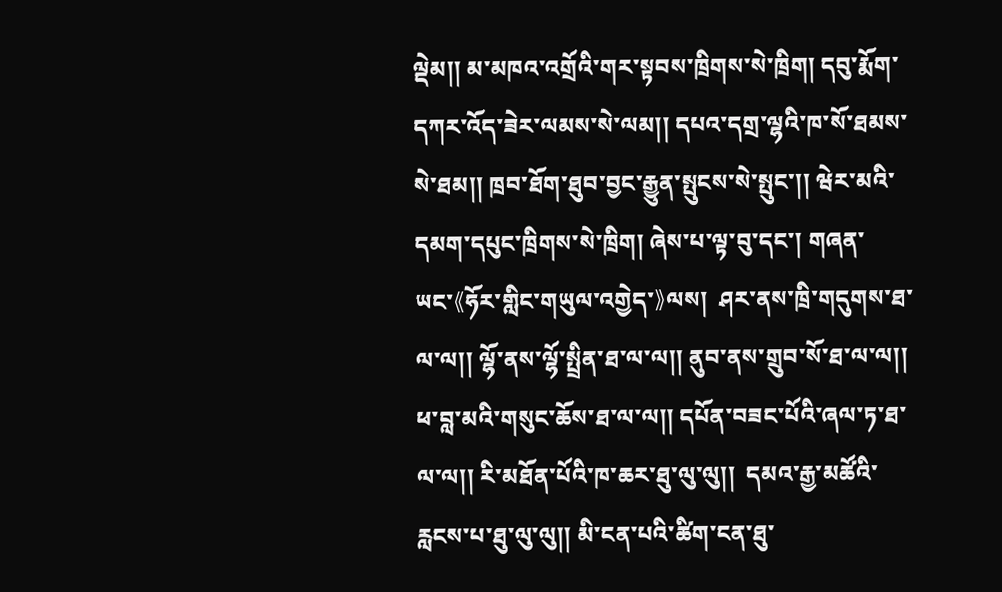ལྡེམ།། མ་མཁའ་འགྲོའི་གར་སྟབས་ཁྲིགས་སེ་ཁྲིག། དབུ་རྨོག་དཀར་འོད་ཟེར་ལམས་སེ་ལམ།། དཔའ་དགྲ་ལྷའི་ཁ་སོ་ཐམས་སེ་ཐམ།། ཁྲབ་ཐོག་ཐུབ་བྱང་རྒྱུན་སྤུངས་སེ་སྤུང་།། ཝེར་མའི་དམག་དཔུང་ཁྲིགས་སེ་ཁྲིག། ཞེས་པ་ལྟ་བུ་དང་། གཞན་ཡང་《ཧོར་གླིང་གཡུལ་འགྱེད་》ལས།  ཤར་ནས་ཁྲི་གདུགས་ཐ་ལ་ལ།། ལྷོ་ནས་ལྷོ་སྤྲིན་ཐ་ལ་ལ།། ནུབ་ནས་གྲུབ་སོ་ཐ་ལ་ལ།། ཕ་བླ་མའི་གསུང་ཆོས་ཐ་ལ་ལ།། དཔོན་བཟང་པོའི་ཞལ་ཏ་ཐ་ལ་ལ།། རི་མཐོན་པོའི་ཁ་ཆར་ཐུ་ལུ་ལུ།།  དམའ་རྒྱ་མཚོའི་རླངས་པ་ཐུ་ལུ་ལུ།། མི་ངན་པའི་ཚིག་ངན་ཐུ་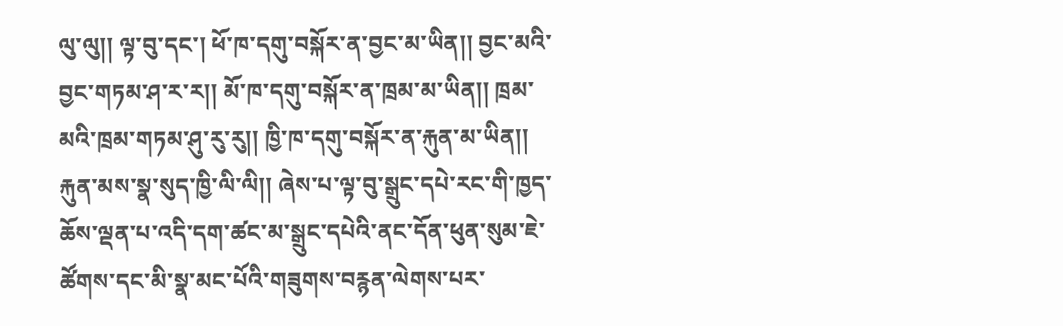ལུ་ལུ།། ལྟ་བུ་དང་། ཕོ་ཁ་དགུ་བསྐོར་ན་བྱང་མ་ཡིན།། བྱང་མའི་བྱང་གཏམ་ཤ་ར་ར།། མོ་ཁ་དགུ་བསྐོར་ན་ཁྲམ་མ་ཡིན།། ཁྲམ་མའི་ཁྲམ་གཏམ་ཤུ་རུ་རུ།། ཁྱི་ཁ་དགུ་བསྐོར་ན་རྐུན་མ་ཡིན།། རྐུན་མས་སྣ་སུད་ཁྱི་ལི་ལི།། ཞེས་པ་ལྟ་བུ་སྒྲུང་དཔེ་རང་གི་ཁྱད་ཆོས་ལྡན་པ་འདི་དག་ཚང་མ་སྒྲུང་དཔེའི་ནང་དོན་ཕུན་སུམ་ཇེ་ཚོགས་དང་མི་སྣ་མང་པོའི་གཟུགས་བརྙན་ལེགས་པར་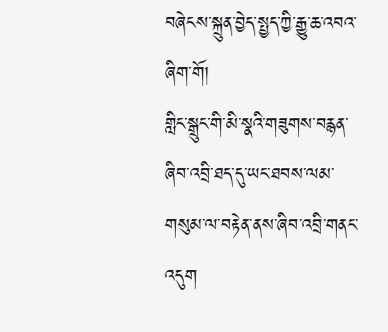བཞེངས་སྐྲུན་བྱེད་སྤྱད་ཀྱི་རྒྱུ་ཆ་འབའ་ཞིག་གོ།
གླིང་སྒྲུང་གི་མི་སྣའི་གཟུགས་བརྙན་ཞིབ་འབྲི་ཐད་དུ་ཡང་ཐབས་ལམ་གསུམ་ལ་བརྟེན་ནས་ཞིབ་འབྲི་གནང་འདུག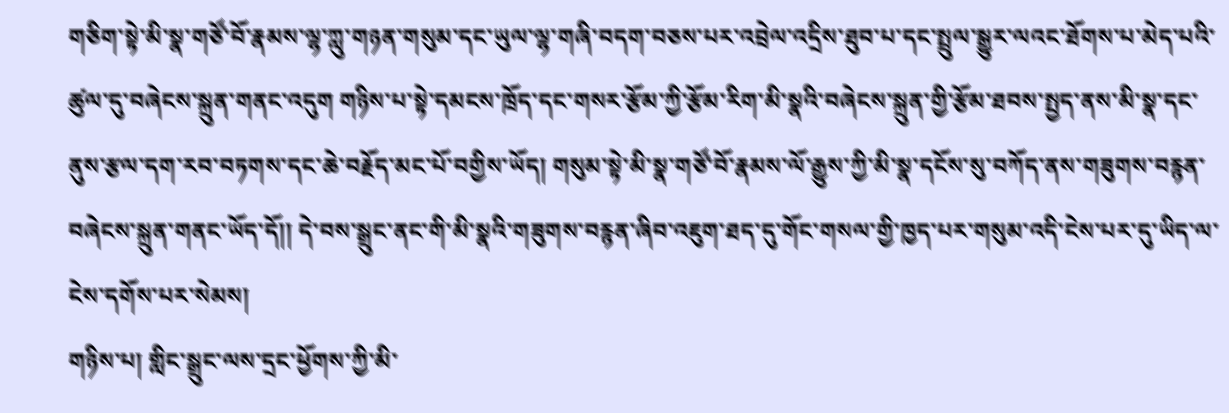གཅིག་སྟེ་མི་སྣ་གཙོ་བོ་རྣམས་ལྷ་ཀླུ་གཉན་གསུམ་དང་ཡུལ་ལྷ་གཞི་བདག་བཅས་པར་འབྲེལ་འདྲིས་ཐུབ་པ་དང་སྤྲུལ་སྒྱུར་ལའང་ཐོགས་པ་མེད་པའི་ཚུལ་དུ་བཞེངས་སྐྲུན་གནང་འདུག གཉིས་པ་སྟེ་དམངས་ཁྲོད་དང་གསར་རྩོམ་ཀྱི་རྩོམ་རིག་མི་སྣའི་བཞེངས་སྐྲུན་གྱི་རྩོམ་ཐབས་སྤྱད་ནས་མི་སྣ་དང་ནུས་རྩལ་དག་རབ་བཏགས་དང་ཆེ་བརྗོད་མང་པོ་བགྱིས་ཡོད། གསུམ་སྟེ་མི་སྣ་གཙོ་བོ་རྣམས་ལོ་རྒྱུས་ཀྱི་མི་སྣ་དངོས་སུ་བཀོད་ནས་གཟུགས་བརྙན་བཞེངས་སྐྲུན་གནང་ཡོད་དོ།། དེ་བས་སྒྲུང་ནང་གི་མི་སྣའི་གཟུགས་བརྙན་ཞིབ་འཇུག་ཐད་དུ་གོང་གསལ་གྱི་ཁྱད་པར་གསུམ་འདི་ངེས་པར་དུ་ཡིད་ལ་ངེས་དགོས་པར་སེམས།
གཉིས་པ། གླིང་སྒྲུང་ལས་དྲང་ཕྱོགས་ཀྱི་མི་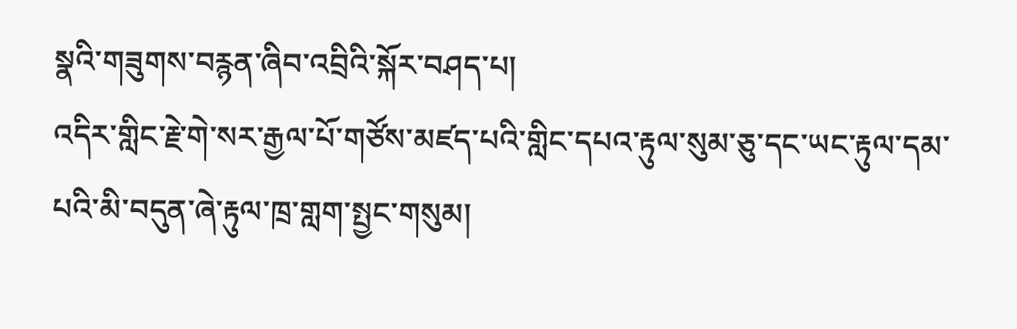སྣའི་གཟུགས་བརྙན་ཞིབ་འབྲིའི་སྐོར་བཤད་པ།
འདིར་གླིང་རྗེ་གེ་སར་རྒྱལ་པོ་གཙོས་མཛད་པའི་གླིང་དཔའ་རྟུལ་སུམ་ཅུ་དང་ཡང་རྟུལ་དམ་པའི་མི་བདུན་ཞེ་རྟུལ་ཁྲ་གླག་སྤྱང་གསུམ།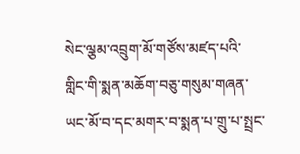སེང་ལྕམ་འབྲུག་མོ་གཙོས་མཛད་པའི་གླིང་གི་སྨན་མཆོག་བཅུ་གསུམ་གཞན་ཡང་མོ་བ་དང་མགར་བ་སྨན་པ་གྲུ་པ་སྤྲང་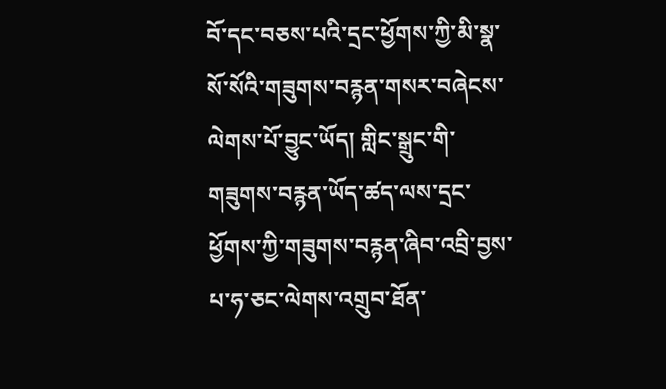བོ་དང་བཅས་པའི་དྲང་ཕྱོགས་ཀྱི་མི་སྣ་སོ་སོའི་གཟུགས་བརྙན་གསར་བཞེངས་ལེགས་པོ་བྱུང་ཡོད། གླིང་སྒྲུང་གི་གཟུགས་བརྙན་ཡོད་ཚད་ལས་དྲང་ཕྱོགས་ཀྱི་གཟུགས་བརྙན་ཞིབ་འབྲི་བྱས་པ་ཧ་ཅང་ལེགས་འགྲུབ་ཐོན་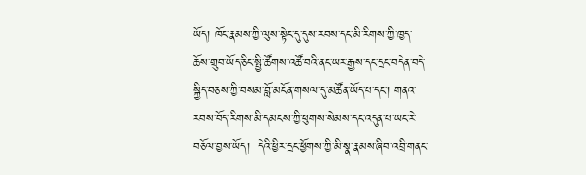ཡོད། ཁོང་རྣམས་ཀྱི་ལུས་སྟེང་དུ་དུས་རབས་དང་མི་རིགས་ཀྱི་ཁྱད་ཆོས་གྲུབ་ཡོད་ཅིང་སྤྱི་ཚོགས་འཚོ་བའི་ནང་ཡར་རྒྱས་དང་དྲང་བདེན་བདེ་སྐྱིད་བཅས་ཀྱི་བསམ་བློ་མངོན་གསལ་དུ་མཚོན་ཡོད་པ་དང་། གནའ་རབས་བོད་རིགས་མི་དམངས་ཀྱི་ཕུགས་སེམས་དང་འདུན་པ་ཡང་རེ་བཅོལ་བྱས་ཡོད།  དེའི་ཕྱིར་དྲང་ཕྱོགས་ཀྱི་མི་སྣ་རྣམས་ཞིབ་འབྲི་གནང་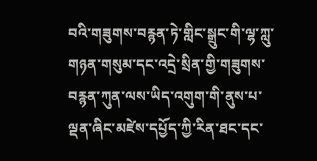བའི་གཟུགས་བརྙན་ཏེ་གླིང་སྒྲུང་གི་ལྷ་ཀླུ་གཉན་གསུམ་དང་འདྲེ་སྲིན་གྱི་གཟུགས་བརྙན་ཀུན་ལས་ཡིད་འགུག་གི་ནུས་པ་ལྡན་ཞིང་མཛེས་དཔྱོད་ཀྱི་རིན་ཐང་དང་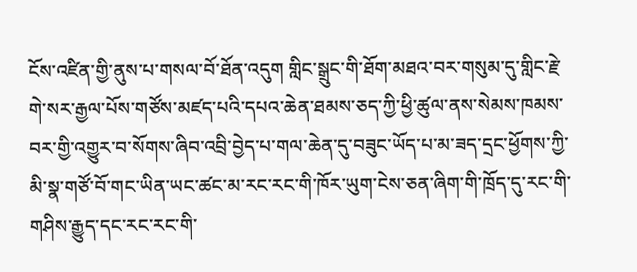ངོས་འཛིན་གྱི་ནུས་པ་གསལ་བོ་ཐོན་འདུག གླིང་སྒྲུང་གི་ཐོག་མཐའ་བར་གསུམ་དུ་གླིང་རྗེ་གེ་སར་རྒྱལ་པོས་གཙོས་མཛད་པའི་དཔའ་ཆེན་ཐམས་ཅད་ཀྱི་ཕྱི་ཚུལ་ནས་སེམས་ཁམས་བར་གྱི་འགྱུར་བ་སོགས་ཞིབ་འབྲི་བྱེད་པ་གལ་ཆེན་དུ་བཟུང་ཡོད་པ་མ་ཟད་དྲང་ཕྱོགས་ཀྱི་མི་སྣ་གཙོ་བོ་གང་ཡིན་ཡང་ཚང་མ་རང་རང་གི་ཁོར་ཡུག་ངེས་ཅན་ཞིག་གི་ཁྲོད་དུ་རང་གི་གཤིས་རྒྱུད་དང་རང་རང་གི་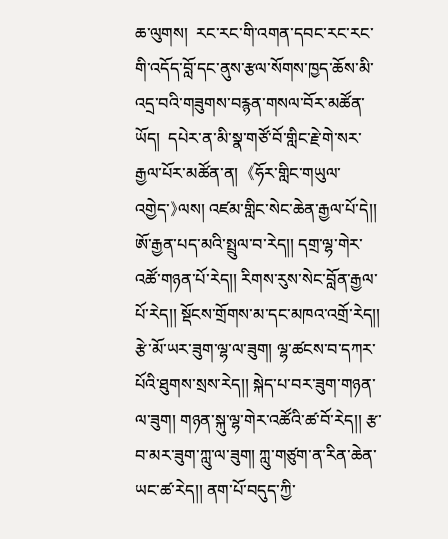ཆ་ལུགས།  རང་རང་གི་འགན་དབང་རང་རང་གི་འདོད་བློ་དང་ནུས་རྩལ་སོགས་ཁྱད་ཆོས་མི་འདྲ་བའི་གཟུགས་བརྙན་གསལ་བོར་མཚོན་ཡོད།  དཔེར་ན་མི་སྣ་གཙོ་བོ་གླིང་རྗེ་གེ་སར་རྒྱལ་པོར་མཚོན་ན།  《ཧོར་གླིང་གཡུལ་འགྱེད་》ལས། འཛམ་གླིང་སེང་ཆེན་རྒྱལ་པོ་དེ།། ཨོ་རྒྱན་པད་མའི་སྤྲུལ་བ་རེད།། དགྲ་ལྷ་གེར་འཚོ་གཉན་པོ་རེད།། རིགས་རུས་སེང་བློན་རྒྱལ་པོ་རེད།། སྡོངས་གྲོགས་མ་དང་མཁའ་འགྲོ་རེད།། རྩེ་མོ་ཡར་ཟུག་ལྷ་ལ་ཟུག། ལྷ་ཚངས་བ་དཀར་པོའི་ཐུགས་སྲས་རེད།། སྐེད་པ་བར་ཟུག་གཉན་ལ་ཟུག། གཉན་སྐུ་ལྷ་གེར་འཚོའི་ཚ་བོ་རེད།། རྩ་བ་མར་ཟུག་ཀླུ་ལ་ཟུག། ཀླུ་གཙུག་ན་རིན་ཆེན་ཡང་ཚ་རེད།། ནག་པོ་བདུད་ཀྱི་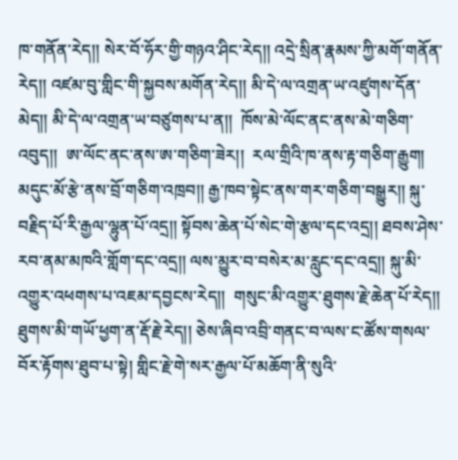ཁ་གནོན་རེད།། སེར་བོ་ཧོར་གྱི་གཉའ་ཤིང་རེད།། འདྲེ་སྲིན་རྣམས་ཀྱི་མགོ་གནོན་རེད།། འཛམ་བུ་གླིང་གི་སྐྱབས་མགོན་རེད།། མི་དེ་ལ་འགྲན་ཡ་འཛུགས་དོན་མེད།། མི་དེ་ལ་འགྲན་ཡ་བཙུགས་པ་ན།།  ཁོས་མེ་ལོང་ནང་ནས་མེ་གཅིག་འབུད།།  ཨ་ལོང་ནང་ནས་ཨ་གཅིག་ཟེར།།  རལ་གྲིའི་ཁ་ནས་རྟ་གཅིག་རྒྱུག།  མདུང་མོ་རྩེ་ནས་བྲོ་གཅིག་འཁྲབ།། རྒྱ་ཁབ་སྟེང་ནས་གར་གཅིག་བསྒྱུར།། སྐུ་བརྗིད་པོ་རི་རྒྱལ་ལྷུན་པོ་འདྲ།། སྟོབས་ཆེན་པོ་སེང་གེ་རྩལ་དང་འདྲ།། ཐབས་ཤེས་རབ་ནམ་མཁའི་གློག་དང་འདྲ།། ལས་མྱུར་བ་བསེར་མ་རླུང་དང་འདྲ།། སྐུ་མི་འགྱུར་འཕགས་པ་འཇམ་དབྱངས་རེད།།  གསུང་མི་འགྱུར་ཐུགས་རྗེ་ཆེན་པོ་རེད།། ཐུགས་མི་གཡོ་ཕྱག་ན་རྡོ་རྗེ་རེད།། ཅེས་ཞིབ་འབྲི་གནང་བ་ལས་ང་ཚོས་གསལ་བོར་རྟོགས་ཐུབ་པ་སྟེ། གླིང་རྗེ་གེ་སར་རྒྱལ་པོ་མཆོག་ནི་སུའི་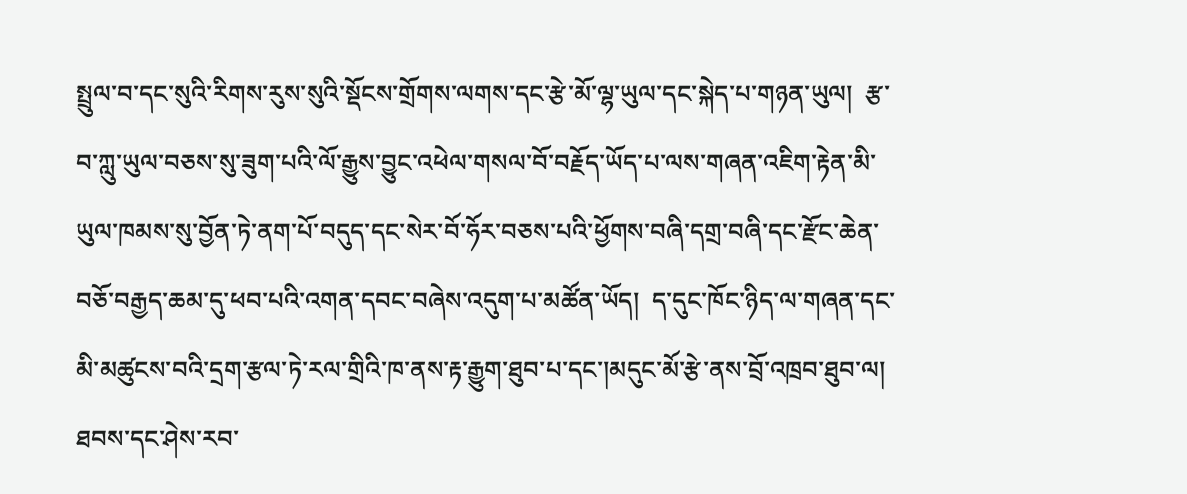སྤྲུལ་བ་དང་སུའི་རིགས་རུས་སུའི་སྡོངས་གྲོགས་ལགས་དང་རྩེ་མོ་ལྷ་ཡུལ་དང་སྐེད་པ་གཉན་ཡུལ།  རྩ་བ་ཀླུ་ཡུལ་བཅས་སུ་ཟུག་པའི་ལོ་རྒྱུས་བྱུང་འཕེལ་གསལ་བོ་བརྗོད་ཡོད་པ་ལས་གཞན་འཇིག་རྟེན་མི་ཡུལ་ཁམས་སུ་བྱོན་ཏེ་ནག་པོ་བདུད་དང་སེར་བོ་ཧོར་བཅས་པའི་ཕྱོགས་བཞི་དགྲ་བཞི་དང་རྫོང་ཆེན་བཅོ་བརྒྱད་ཆམ་དུ་ཕབ་པའི་འགན་དབང་བཞེས་འདུག་པ་མཚོན་ཡོད།  ད་དུང་ཁོང་ཉིད་ལ་གཞན་དང་མི་མཚུངས་བའི་དྲག་རྩལ་ཏེ་རལ་གྲིའི་ཁ་ནས་རྟ་རྒྱུག་ཐུབ་པ་དང་།མདུང་མོ་རྩེ་ནས་བྲོ་འཁྲབ་ཐུབ་ལ། ཐབས་དང་ཤེས་རབ་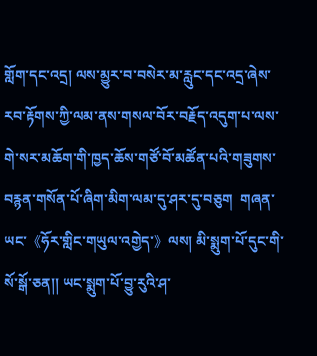གློག་དང་འདྲ། ལས་མྱུར་བ་བསེར་མ་རླུང་དང་འདྲ་ཞེས་རབ་རྟོགས་ཀྱི་ལམ་ནས་གསལ་བོར་བརྗོད་འདུག་པ་ལས་གེ་སར་མཆོག་གི་ཁྱད་ཆོས་གཙོ་བོ་མཚོན་པའི་གཟུགས་བརྙན་གསོན་པོ་ཞིག་མིག་ལམ་དུ་ཤར་དུ་བཅུག  གཞན་ཡང་《ཧོར་གླིང་གཡུལ་འགྱེད་》ལས། མི་སྨུག་པོ་དུང་གི་སོ་སྒོ་ཅན།། ཡང་སྨུག་པོ་བྱུ་རུའི་ཤ་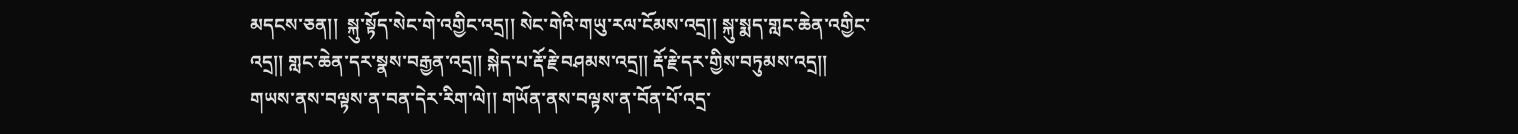མདངས་ཅན།།  སྐུ་སྟོད་སེང་གེ་འགྱིང་འདྲ།། སེང་གེའི་གཡུ་རལ་ངོམས་འདྲ།། སྐུ་སྨད་གླང་ཆེན་འགྱིང་འདྲ།། གླང་ཆེན་དར་སྣས་བརྒྱན་འདྲ།། སྐེད་པ་རྡོ་རྗེ་བཤམས་འདྲ།། རྡོ་རྗེ་དར་གྱིས་བཏུམས་འདྲ།། གཡས་ནས་བལྟས་ན་བན་དེར་རིག་ལེ།། གཡོན་ནས་བལྟས་ན་བོན་པོ་འདྲ་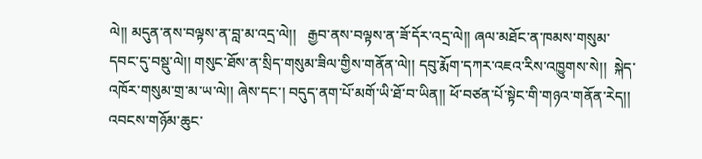ལེ།། མདུན་ནས་བལྟས་ན་བླ་མ་འདྲ་ལེ།།   རྒྱབ་ནས་བལྟས་ན་ཟོ་དོར་འདྲ་ལེ།། ཞལ་མཐོང་ན་ཁམས་གསུམ་དབང་དུ་བསྡུ་ལེ།། གསུང་ཐོས་ན་སྲིད་གསུམ་ཟིལ་གྱིས་གནོན་ལེ།། དབུ་རྨོག་དཀར་འཇའ་རིས་འཁྱུགས་སེ།།  སྐེད་འཁོར་གསུམ་གྲ་མ་ཡ་ལེ།། ཞེས་དང་། བདུད་ནག་པོ་མགོ་ཡི་ཐོ་བ་ཡིན།། ཕོ་བཙན་པོ་སྟེང་གི་གཉའ་གནོན་རེད།།    འབངས་གཉོམ་ཆུང་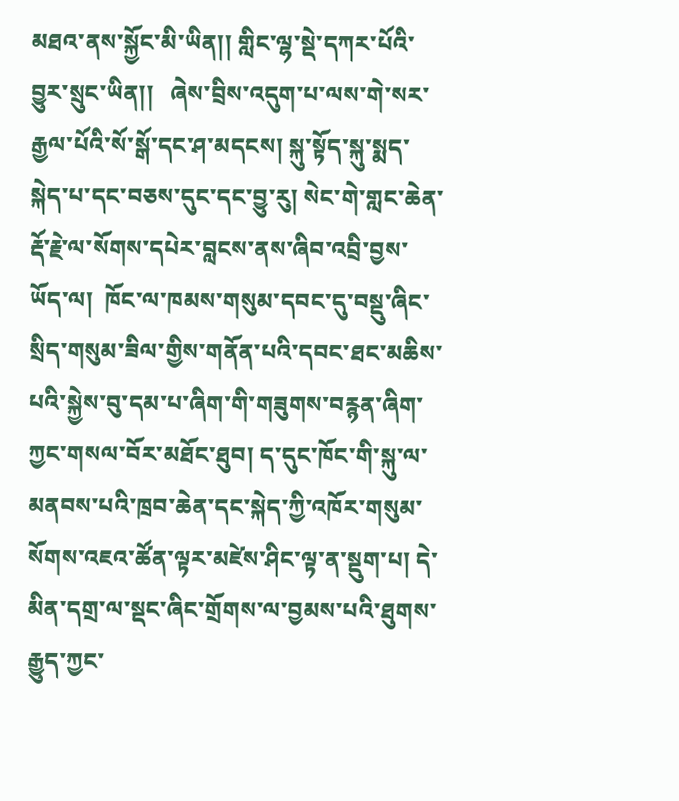མཐའ་ནས་སྐྱོང་མི་ཡིན།། གླིང་ལྷ་སྡེ་དཀར་པོའི་བྱུར་སྲུང་ཡིན།།   ཞེས་བྲིས་འདུག་པ་ལས་གེ་སར་རྒྱལ་པོའི་སོ་སྒོ་དང་ཤ་མདངས། སྐུ་སྟོད་སྐུ་སྨད་སྐེད་པ་དང་བཅས་དུང་དང་བྱུ་རུ། སེང་གེ་གླང་ཆེན་རྡོ་རྗེ་ལ་སོགས་དཔེར་བླངས་ནས་ཞིབ་འབྲི་བྱས་ཡོད་ལ།  ཁོང་ལ་ཁམས་གསུམ་དབང་དུ་བསྡུ་ཞིང་སྲིད་གསུམ་ཟིལ་གྱིས་གནོན་པའི་དབང་ཐང་མཆིས་པའི་སྐྱེས་བུ་དམ་པ་ཞིག་གི་གཟུགས་བརྙན་ཞིག་ཀྱང་གསལ་བོར་མཐོང་ཐུབ། ད་དུང་ཁོང་གི་སྐུ་ལ་མནབས་པའི་ཁྲབ་ཆེན་དང་སྐེད་ཀྱི་འཁོར་གསུམ་སོགས་འཇའ་ཚོན་ལྟར་མཛེས་ཤིང་ལྟ་ན་སྡུག་པ། དེ་མིན་དགྲ་ལ་སྡང་ཞིང་གྲོགས་ལ་བྱམས་པའི་ཐུགས་རྒྱུད་ཀྱང་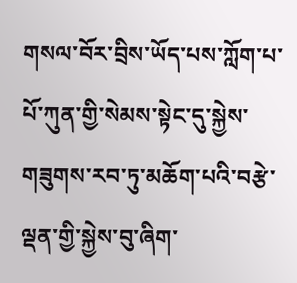གསལ་བོར་བྲིས་ཡོད་པས་ཀློག་པ་པོ་ཀུན་གྱི་སེམས་སྟེང་དུ་སྐྱེས་གཟུགས་རབ་ཏུ་མཆོག་པའི་བརྩེ་ལྡན་གྱི་སྐྱེས་བུ་ཞིག་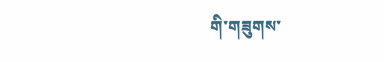གི་གཟུགས་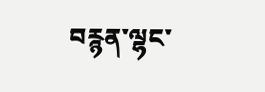བརྙན་ལྷང་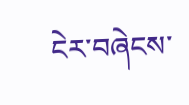ངེར་བཞེངས་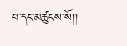པ་དང་མཚུངས་སོ།།